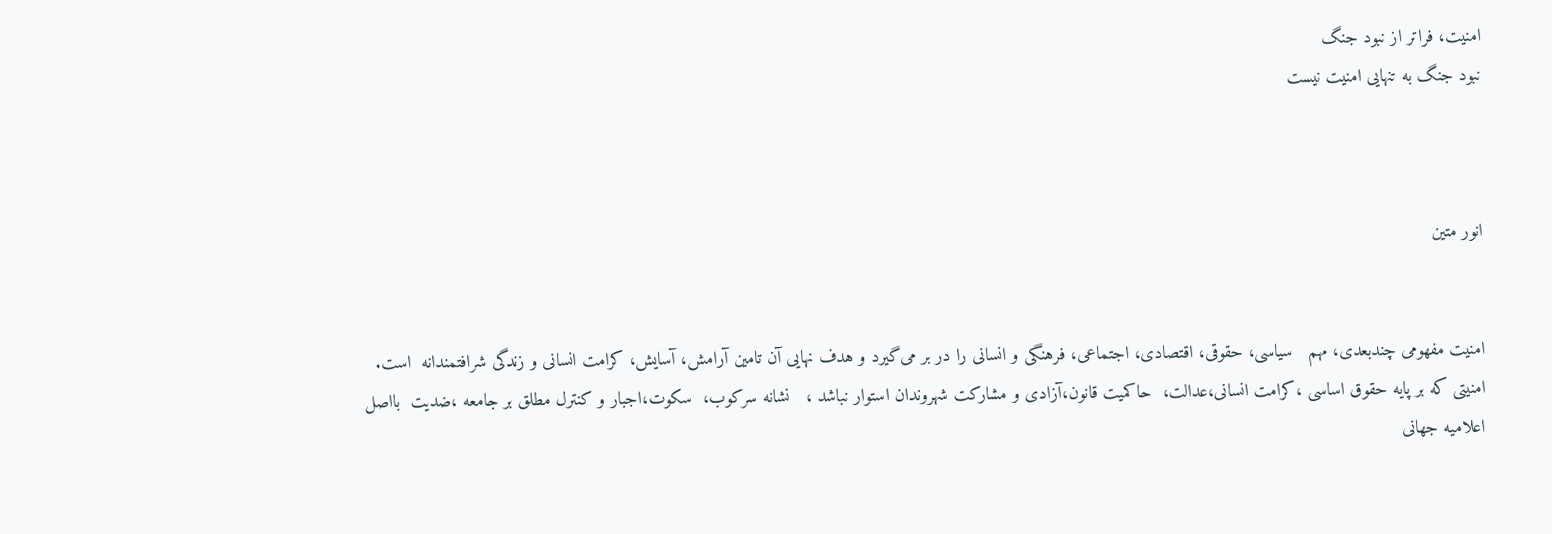امنیت، فراتر از نبود جنگ
نبود جنگ به ‌تنهایی امنیت نیست



انور متین


امنیت مفهومی چندبعدی، مهم   سیاسی، حقوقی، اقتصادی، اجتماعی، فرهنگی و انسانی را در بر می‌گیرد و هدف نهایی آن تامین آرامش، آسایش، کرامت انسانی و زندگی شرافتمندانه  است.
امنیتی که بر پایه حقوق اساسی ،کرامت انسانی،عدالت،  حاکمیت قانون،آزادی و مشارکت شهروندان استوار نباشد ،   نشانه سرکوب،  سکوت،اجبار و کنترل مطلق بر جامعه ،ضدیت  بااصل اعلامیه جهانی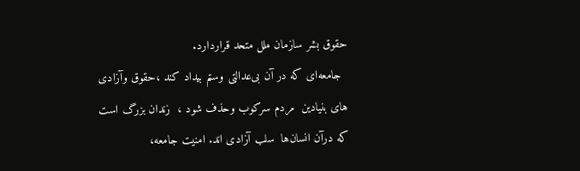حقوق بشر سازمان ملل متحد قراردارد.
  جامعه‌ای که در آن بی‌عدالتی وستم بیداد کند ،حقوق وآزادی های بنیادین  مردم سرکوب وحذف شود ،  زندان بزرگ است که درآن انسان‌ها  سلب آزادی اند. امنیت جامعه،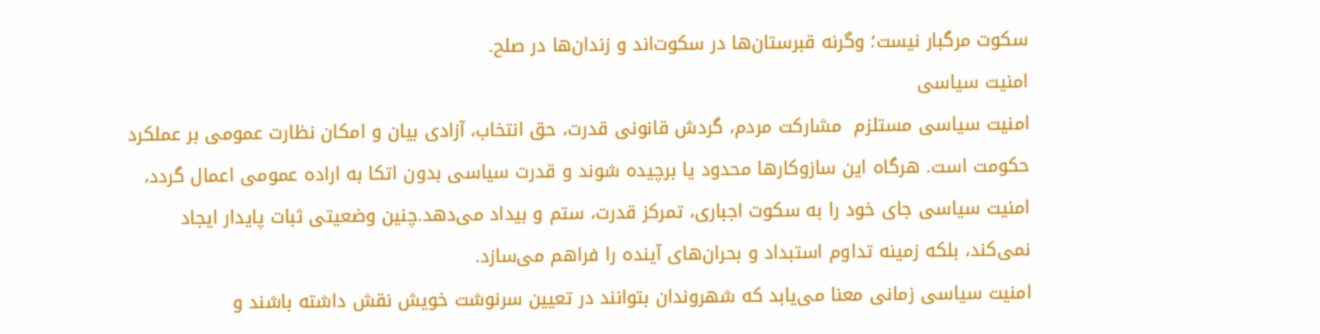سکوت مرگبار نیست؛ وگرنه قبرستان‌ها در سکوت‌اند و زندان‌ها در صلح.
امنیت سیاسی
امنیت سیاسی مستلزم  مشارکت مردم، گردش قانونی قدرت، حق انتخاب، آزادی بیان و امکان نظارت عمومی بر عملکرد حکومت است. هرگاه این سازوکارها محدود یا برچیده شوند و قدرت سیاسی بدون اتکا به اراده عمومی اعمال گردد، امنیت سیاسی جای خود را به سکوت اجباری، تمرکز قدرت، ستم و بیداد می‌دهد.چنین وضعیتی ثبات پایدار ایجاد نمی‌کند، بلکه زمینه تداوم استبداد و بحران‌های آینده را فراهم می‌سازد.
امنیت سیاسی زمانی معنا می‌یابد که شهروندان بتوانند در تعیین سرنوشت خویش نقش داشته باشند و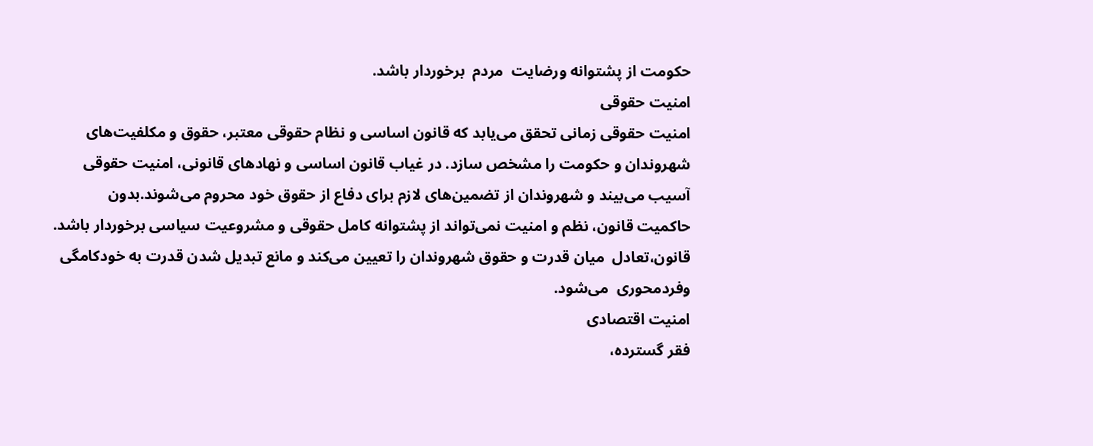حکومت از پشتوانه ورضایت  مردم  برخوردار باشد.
امنیت حقوقی
امنیت حقوقی زمانی تحقق می‌یابد که قانون اساسی و نظام حقوقی معتبر، حقوق و مکلفیت‌های شهروندان و حکومت را مشخص سازد. در غیاب قانون اساسی و نهادهای قانونی، امنیت حقوقی آسیب می‌بیند و شهروندان از تضمین‌های لازم برای دفاع از حقوق خود محروم می‌شوند.بدون حاکمیت قانون، نظم و امنیت نمی‌تواند از پشتوانه کامل حقوقی و مشروعیت سیاسی برخوردار باشد. قانون،تعادل  میان قدرت و حقوق شهروندان را تعیین می‌کند و مانع تبدیل شدن قدرت به خودکامگی وفردمحوری  می‌شود.
امنیت اقتصادی
فقر گسترده،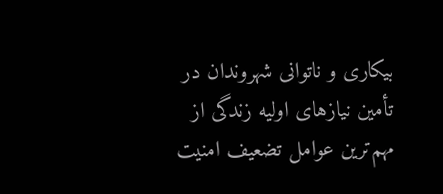بیکاری و ناتوانی شهروندان در تأمین نیازهای اولیه زندگی از مهم‌ترین عوامل تضعیف امنیت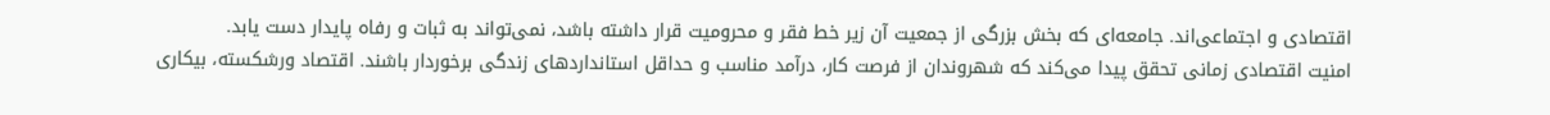اقتصادی و اجتماعی‌اند. جامعه‌ای که بخش بزرگی از جمعیت آن زیر خط فقر و محرومیت قرار داشته باشد، نمی‌تواند به ثبات و رفاه پایدار دست یابد.
امنیت اقتصادی زمانی تحقق پیدا می‌کند که شهروندان از فرصت کار، درآمد مناسب و حداقل استانداردهای زندگی برخوردار باشند. اقتصاد ورشکسته، بیکاری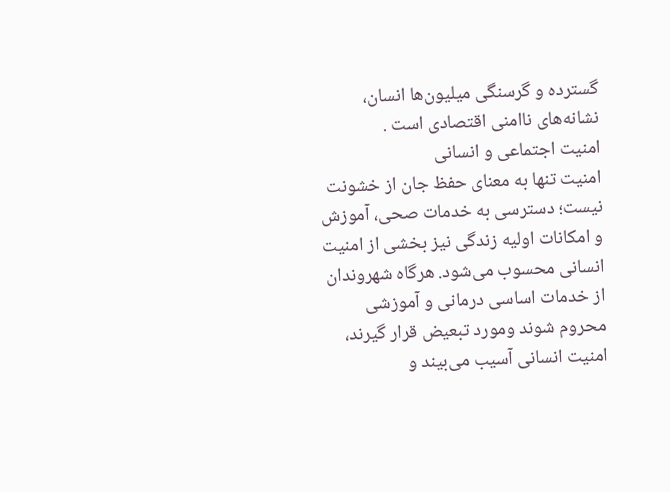گسترده و گرسنگی میلیون‌ها انسان، نشانه‌های ناامنی اقتصادی است .
امنیت اجتماعی و انسانی
امنیت تنها به معنای حفظ جان از خشونت نیست؛ دسترسی به خدمات صحی، آموزش و امکانات اولیه زندگی نیز بخشی از امنیت انسانی محسوب می‌شود. هرگاه شهروندان از خدمات اساسی درمانی و آموزشی محروم شوند ومورد تبعیض قرار گیرند، امنیت انسانی آسیب می‌بیند و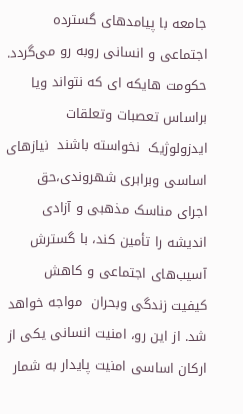جامعه با پیامدهای گسترده اجتماعی و انسانی روبه ‌رو می‌گردد.
حکومت هایکه ای که نتواند ویا براساس تعصبات وتعلقات ایدزولوژیک  نخواسته باشند  نیازهای اساسی وبرابری شهروندی،حق اجرای مناسک مذهبی و آزادی اندیشه را تأمین کند، با گسترش آسیب‌های اجتماعی و کاهش کیفیت زندگی وبحران  مواجه خواهد شد. از این ‌رو، امنیت انسانی یکی از ارکان اساسی امنیت پایدار به شمار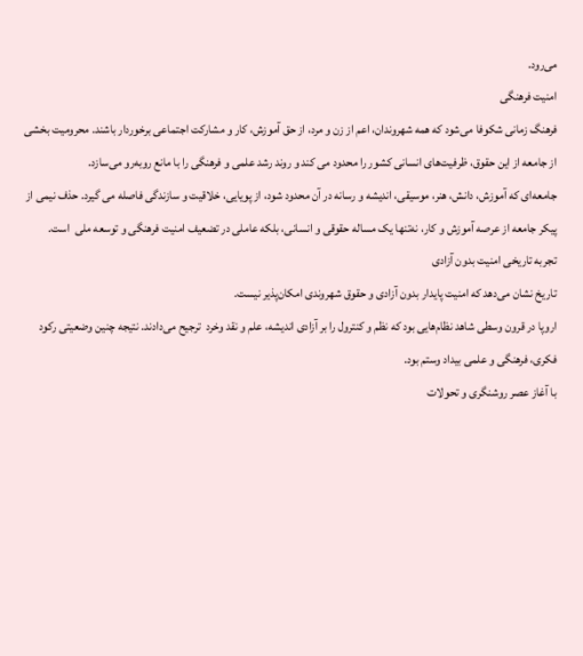می‌رود.
امنیت فرهنگی
فرهنگ زمانی شکوفا می‌شود که همه شهروندان، اعم از زن و مرد، از حق آموزش، کار و مشارکت اجتماعی برخوردار باشند. محرومیت بخشی از جامعه از این حقوق، ظرفیت‌های انسانی کشور را محدود می ‌کند و روند رشد علمی و فرهنگی را با مانع روبه‌رو می‌سازد.
جامعه‌ای که آموزش، دانش، هنر، موسیقی، اندیشه و رسانه در آن محدود شود، از پویایی، خلاقیت و سازندگی فاصله می ‌گیرد. حذف نیمی از پیکر جامعه از عرصه آموزش و کار، نه‌تنها یک مساله حقوقی و انسانی، بلکه عاملی در تضعیف امنیت فرهنگی و توسعه ملی  است.
تجربه تاریخی امنیت بدون آزادی
تاریخ نشان می‌دهد که امنیت پایدار بدون آزادی و حقوق شهروندی امکان‌پذیر نیست.
اروپا در قرون وسطی شاهد نظام‌هایی بود که نظم و کنترول را بر آزادی اندیشه، علم و نقد وخرد  ترجیح می‌دادند. نتیجه چنین وضعیتی رکود فکری، فرهنگی و علمی بیداد وستم بود.
با آغاز عصر روشنگری و تحولات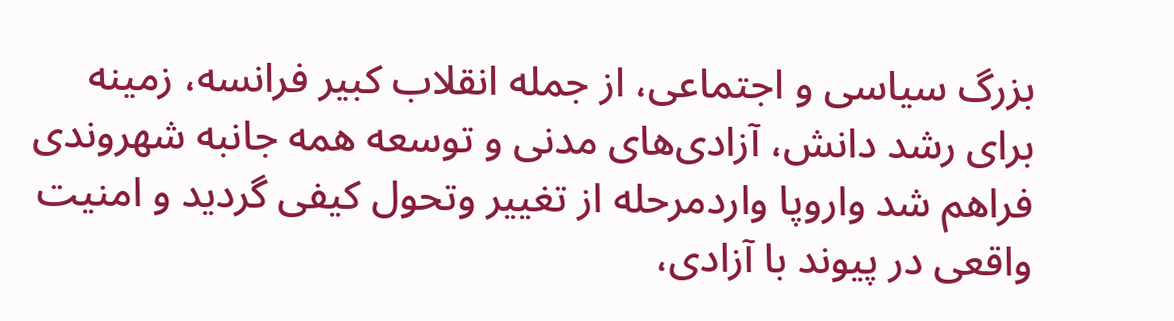بزرگ سیاسی و اجتماعی، از جمله انقلاب کبیر فرانسه، زمینه  برای رشد دانش، آزادی‌های مدنی و توسعه همه‌ جانبه شهروندی فراهم شد واروپا واردمرحله از تغییر وتحول کیفی گردید و امنیت واقعی در پیوند با آزادی،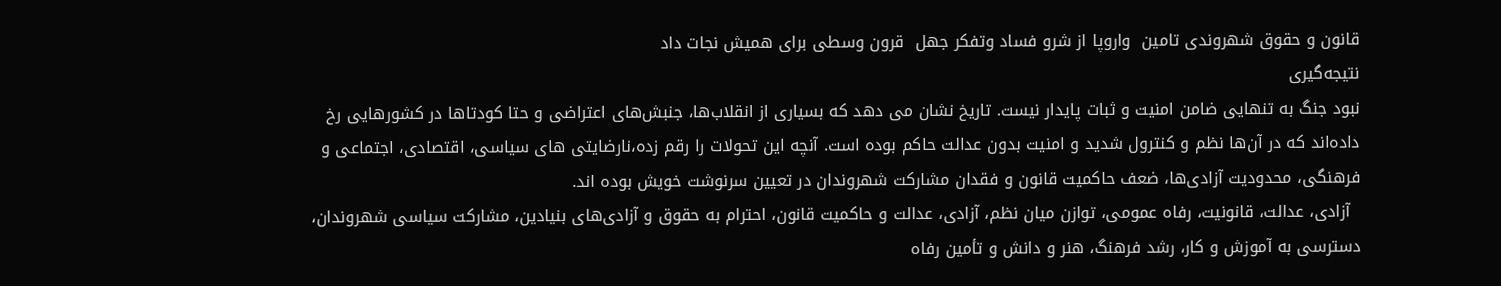قانون و حقوق شهروندی تامین  واروپا از شرو فساد وتفکر جهل  قرون وسطی برای همیش نجات داد
نتیجه‌گیری
نبود جنگ به‌ تنهایی ضامن امنیت و ثبات پایدار نیست. تاریخ نشان می ‌دهد که بسیاری از انقلاب‌ها، جنبش‌های اعتراضی و حتا کودتاها در کشورهایی رخ داده‌اند که در آن‌ها نظم و کنترول شدید و امنیت بدون عدالت حاکم بوده است. آنچه این تحولات را رقم زده،نارضایتی‌ های سیاسی، اقتصادی، اجتماعی و فرهنگی، محدودیت آزادی‌ها، ضعف حاکمیت قانون و فقدان مشارکت شهروندان در تعیین سرنوشت خویش بوده اند.
  آزادی، عدالت، قانونیت، رفاه عمومی، توازن میان نظم، آزادی، عدالت و حاکمیت قانون، احترام به حقوق و آزادی‌های بنیادین، مشارکت سیاسی شهروندان، دسترسی به آموزش و کار، رشد فرهنگ، هنر و دانش و تأمین رفاه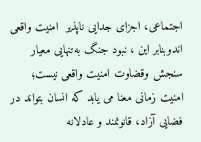اجتماعی، اجزای جدایی ‌ناپذیر  امنیت واقعی اندوبنابر این ، نبود جنگ به‌تنهایی معیار سنجش وقضاوت امنیت واقعی نیست؛ امنیت زمانی معنا می ‌یابد که انسان بتواند در فضایی آزاد، قانونمند و عادلانه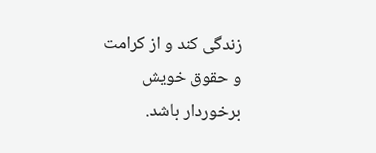زندگی کند و از کرامت و حقوق خویش برخوردار باشد.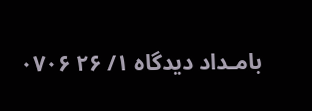بامـداد دیدگاه ۱/ ۲۶ ۰۷۰۶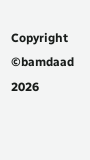Copyright ©bamdaad 2026